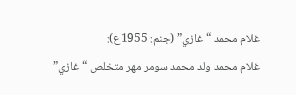غلام محمد “غازي” (جنم: 1955ع):
غلام محمد ولد محمد سومر مهر متخلص “غازي”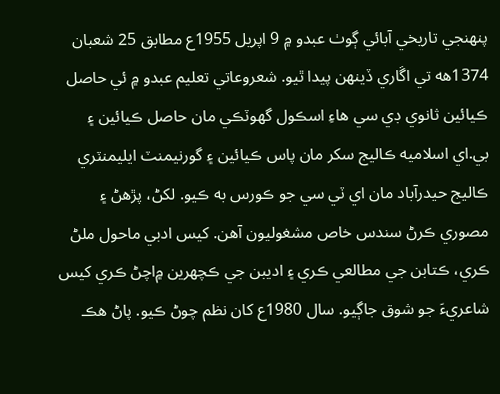پنهنجي تاريخي آبائي ڳوٺ عبدو ۾ 9 اپريل 1955ع مطابق 25 شعبان 1374هه تي اڱاري ڏينهن پيدا ٿيو. شعروعاتي تعليم عبدو ۾ ئي حاصل ڪيائين ثانوي ڊي سي هاءِ اسڪول گهوٽڪي مان حاصل ڪيائين ۽ بي.اي اسلاميه ڪاليج سکر مان پاس ڪيائين ۽ گورنيمنٽ ايليمنٽري ڪاليج حيدرآباد مان اي ٽي سي جو ڪورس به ڪيو. لکڻ، پڙهڻ ۽ مصوري ڪرڻ سندس خاص مشغوليون آهن. کيس ادبي ماحول ملڻ ڪري، ڪتابن جي مطالعي ڪري ۽ اديبن جي ڪچهرين ۾اچڻ ڪري کيس شاعريءَ جو شوق جاڳيو. سال 1980ع کان نظم چوڻ ڪيو. پاڻ هڪ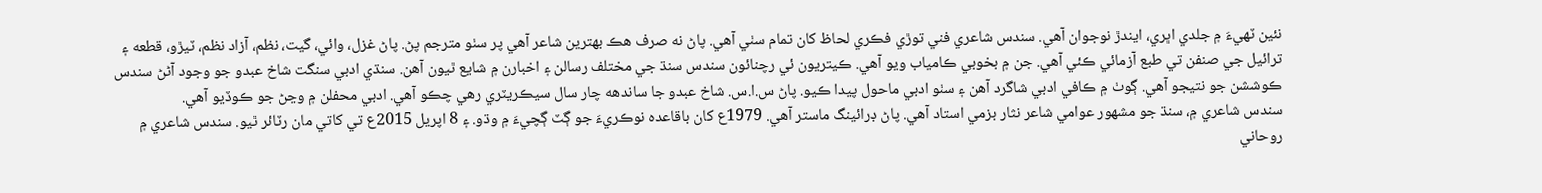نئين ٽهيءَ ۾ جلدي اڀري، ايندڙ نوجوان آهي. سندس شاعري فني توڙي فڪري لحاظ کان تمام سٺي آهي. پاڻ نه صرف هڪ بهترين شاعر آهي پر سٺو مترجم پڻ. پاڻ غزل، وائي، گيت، نظم، آزاد نظم، ٽيڙو، قطعه ۽ ترائيل جي صنفن تي طبع آزمائي ڪئي آهي. جن ۾ بخوبي ڪامياب ويو آهي. ڪيتريون ئي رچنائون سندس سنڌ جي مختلف رسالن ۽ اخبارن ۾ شايع ٿيون آهن. سنڌي ادبي سنگت شاخ عبدو جو وجود آڻڻ سندس ڪوششن جو نتيجو آهي. ڳوٺ ۾ ڪافي ادبي شاگرد آهن ۽ سٺو ادبي ماحول پيدا ڪيو. پاڻ س.ا.س. شاخ عبدو جا ساندهه چار سال سيڪريٽري رهي چڪو آهي. ادبي محفلن ۾ وڃڻ جو ڪوڏيو آهي.
سندس شاعري ۾، سنڌ جو مشهور عوامي شاعر نثار بزمي استاد آهي. پاڻ ڊرائينگ ماستر آهي. 1979ع کان باقاعده نوڪريءَ جو ڳٽ ڳچيءَ ۾ وڌو. ۽ 8 اپريل 2015ع تي کاتي مان رٽائر ٿيو. سندس شاعري ۾ روحاني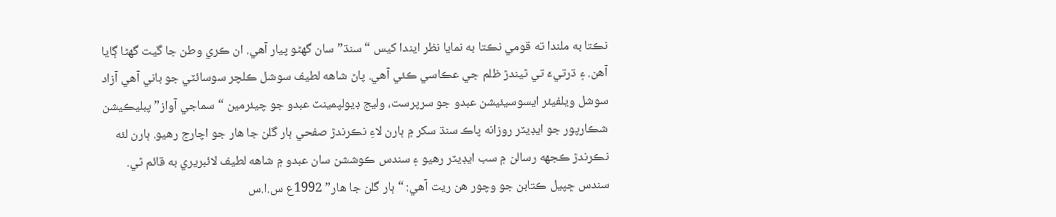نڪتا به ملندا ته قومي نڪتا به نمايا نظر ايندا کيس “سنڌ” سان گهڻو پيار آهي. ان ڪري وطن جا گيت گهڻا ڳايا آهن. ۽ ڌرتيءَ تي ٿيندڙ ظلم جي عڪاسي ڪئي آهي. پاڻ شاهه لطيف سوشل ڪلچر سوسائٽي جو باني آهي آزاد سوشل ويلفيئر ايسوسيئيشن عبدو جو سرپرست، وليج ڊيولپمينٽ عبدو جو چيئرمين “سماجي آواز” پبليڪيشن شڪارپور جو ايڊيٽر روزانه پاڪ سنڌ سکر ۾ ٻارن لاءِ نڪرندڙ صفحي ٻار گلن جا هار جو اچارج رهيو. ٻارن لئه نڪرندڙ ڪجهه رسالن ۾ سب ايڊيٽر رهيو ۽ سندس ڪوششن سان عبدو ۾ شاهه لطيف لائبريري به قائم ٿي. سندس ڇپيل ڪتابن جو وچور هن ريت آهي: “ٻار گلن جا هار” 1992ع س.ا.س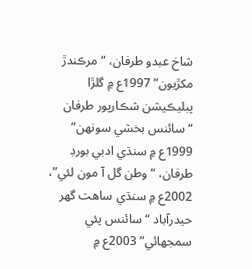شاخ عبدو طرفان، “مرڪندڙ مکڙيون” 1997ع ۾ گلڙا پبليڪيشن شڪارپور طرفان “سائنس بخشي سونهن” 1999ع ۾ سنڌي ادبي بورڊ طرفان، “ وطن گل آ مون لئي”، 2002ع ۾ سنڌي ساهت گهر حيدرآباد “سائنس پئي سمجهائي” 2003ع ۾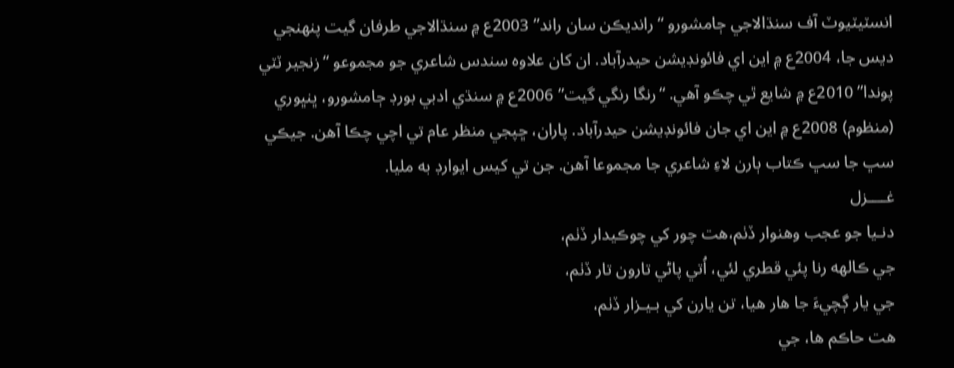انسٽيٽيوٽ آف سنڌالاجي ڄامشورو “رانديڪن سان راند” 2003ع ۾ سنڌالاجي طرفان گيت پنهنجي ديس جا، 2004ع ۾ اين اي فائونڊيشن حيدرآباد. ان کان علاوه سندس شاعري جو مجموعو “زنجير ٽٽي پوندا” 2010ع ۾ شايع ٿي چڪو آهي. “رنگا رنگي گيت” 2006ع ۾ سنڌي ادبي بورڊ ڄامشورو، ڀنڀوري (منظوم) 2008ع ۾ اين اي جان فائونڊيشن حيدرآباد. پاران، ڇپجي منظر عام تي اچي چڪا آهن. جيڪي سڀ جا سڀ ڪتاب ٻارن لاءِ شاعري جا مجموعا آهن. جن تي کيس ايوارڊ به مليا.
غــــزل
دنـيا جو عجب وهنوار ڏٺم،هت چور کي چوڪيدار ڏٺم،
جي ڪالهه رنا پئي قطري لئي، اُتي پاڻي تارون تار ڏٺم،
جي يار ڳچيءَ جا هار هيا، تن يارن کي بـيـزار ڏٺم،
هت حاڪم ها، جي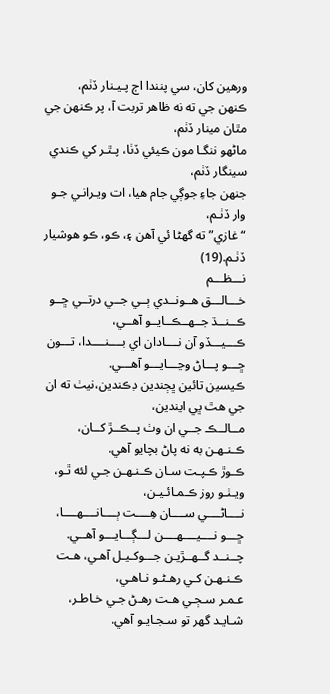ورهين کان، سي پنندا اڄ پـيـنار ڏٺم،
ڪنهن جي ته نه ظاهر تربت آ، پر ڪنهن جي مٿان مينار ڏٺم،
ماڻهو ننگـا مون ڪيئي ڏٺا، پـٿـر کي ڪندي سينگار ڏٺم،
جنهن جاءِ جوڳي جام هيا، ات ويـرانـي جـو وار ڏٺـم،
“غازي” ته گهڻا ئي آهن ۽، ڪو، ڪو هوشيار ڏٺـم.(19)
نـــظـــم
خـــالـــق هــونــدي ٻــي جــي درتــي ڇــو ڪــنــڌ جــهــڪــايــو آهــي،
ڪـــيـــڏو آن نــــادان اي بــــنــــدا، تـــون ڇـــو پـــاڻ وڃـــايـــو آهـــي.
ڪيسين تائين ڀڄندين ڊڪندين،نيٺ ته ان جي هٿ ڀي ايندين،
مــالــڪ جــي ان وٺ پــڪــڙ کــان، ڪـنـهـن به نه پاڻ بچايو آهي.
ڪـوڙ ڪـپـت سـان ڪـنـهـن جـي لئه ٿـو، ويـٺـو روز ڪـمـائـيـن،
نــــاڻــــي ســــان هِــــت ٻــــانــــهــــا، ڇـــو نــــيــــهــــن لـــڳـــايـــو آهــي.
چــنــد گــهــڙيـن جـــوکـيـل آهـي، هـت ڪـنـهـن کـي رهـڻـو نـاهـي،
عـمـر سـڄـي هـت رهـڻ جـي خـاطـر، شـايـد گهر تو سـجـايـو آهي.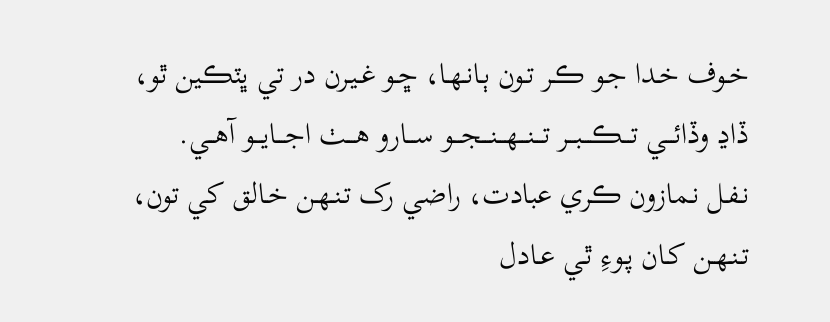خـوف خـدا جـو ڪـر تـون ٻـانـهـا، ڇـو غـيـرن در تي ڀٽڪين ٿو،
ڏاڍ وڏائـــي تـــڪـــبـــر تـــنـــهـــنـــجـــو ســـارو هـــٺ اجـــايـــو آهــي.
نـفـل نـمازون ڪري عبادت، راضي رک تـنـهـن خـالق کي تون،
تـنـهـن کـان پـوءِ ٿـي عـادل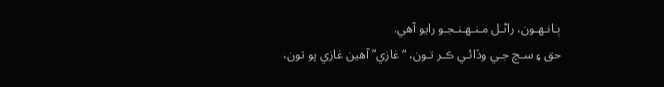ٻـانـهـون، راڻـل مـنـهـنـجـو رايو آهي.
حق ۽ سـچ جـي وڏائـي ڪـر تـون، “غازي” آهين غازي پو تون،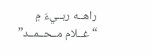راهــه ربــيءَ ۾ “غــلام مــحــمــد”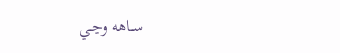ســاهه وڃـي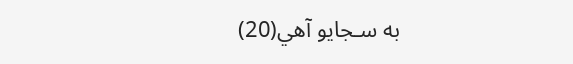به سـجايو آهي(20)